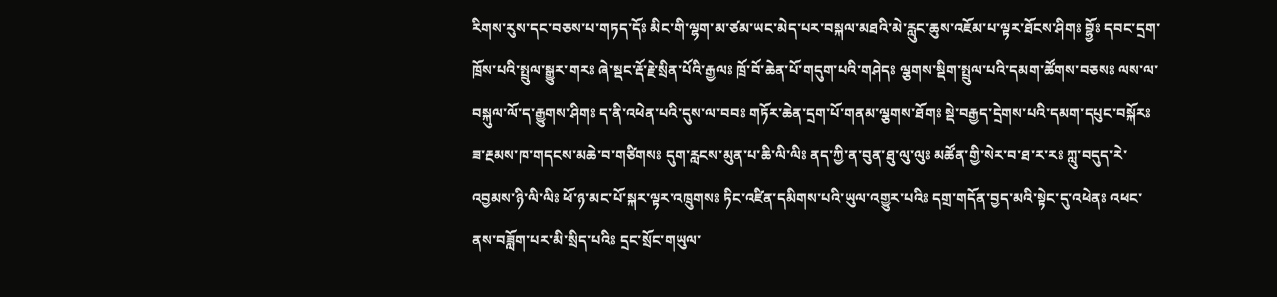རིགས་རུས་དང་བཅས་པ་གཏད་དོཿ མིང་གི་ལྷག་མ་ཙམ་ཡང་མེད་པར་བསྐལ་མཐའི་མེ་རླུང་ཆུས་འཇོམ་པ་ལྟར་ཐོངས་ཤིགཿ བྷྱོཿ དབང་དྲག་ཁྲོས་པའི་སྤྲུལ་སྒྱུར་གརཿ ཞེ་སྡང་རྡོ་རྗེ་སྲིན་པོའི་རྒྱལཿ ཁྲོ་བོ་ཆེན་པོ་གདུག་པའི་གཤེདཿ ལྕགས་སྡིག་སྤྲུལ་པའི་དམག་ཚོགས་བཅསཿ ལས་ལ་བསྐུལ་ལོ་ད་རྒྱུགས་ཤིགཿ ད་ནི་འཕེན་པའི་དུས་ལ་བབཿ གཏོར་ཆེན་དྲག་པོ་གནམ་ལྕགས་ཐོགཿ སྡེ་བརྒྱད་དྲེགས་པའི་དམག་དཔུང་བསྐོརཿ ཟ་རྔམས་ཁ་གདངས་མཆེ་བ་གཙིགསཿ དུག་རླངས་མུན་པ་ཆི་ལི་ལིཿ ནད་ཀྱི་ན་བུན་ཐུ་ལུ་ལུཿ མཚོན་གྱི་སེར་བ་ཐ་ར་རཿ ཀླུ་བདུད་རེ་འབྱམས་ཉི་ལི་ལིཿ ཕོ་ཉ་མང་པོ་སྐར་ལྟར་འཁྲུགསཿ ཏིང་འཛིན་དམིགས་པའི་ཡུལ་འགྱུར་པའིཿ དགྲ་གདོན་བྱད་མའི་སྟེང་དུ་འཕེནཿ འཕང་ནས་བཟློག་པར་མི་སྲིད་པའིཿ དྲང་སྲོང་གཡུལ་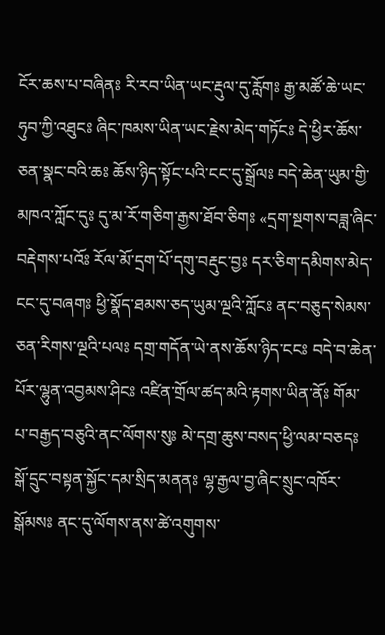ངོར་ཆས་པ་བཞིནཿ རི་རབ་ཡིན་ཡང་རྡུལ་དུ་རློགཿ རྒྱ་མཚོ་ཆེ་ཡང་ཧུབ་ཀྱི་འཐུངཿ ཞིང་ཁམས་ཡིན་ཡང་རྗེས་མེད་གཏོངཿ དེ་ཕྱིར་ཆོས་ཅན་སྣང་བའི་ཆཿ ཆོས་ཉིད་སྟོང་པའི་ངང་དུ་སྒྲོལཿ བདེ་ཆེན་ཡུམ་གྱི་མཁའ་ཀློང་དུཿ དུ་མ་རོ་གཅིག་རྒྱས་ཐོབ་ཅིགཿ «དྲག་སྔགས་བཟླ་ཞིང་བརྡེགས་པའོཿ རོལ་མོ་དྲག་པོ་དགུ་བརྡུང་བྱཿ དར་ཅིག་དམིགས་མེད་ངང་དུ་བཞགཿ ཕྱི་སྣོད་ཐམས་ཅད་ཡུམ་ལྔའི་ཀློངཿ ནང་བཅུད་སེམས་ཅན་རིགས་ལྔའི་པལཿ དགྲ་གདོན་ཡེ་ནས་ཆོས་ཉིད་ངངཿ བདེ་བ་ཆེན་པོར་ལྷུན་འབྱམས་ཤིངཿ འཛིན་གྲོལ་ཚད་མའི་རྟགས་ཡིན་ནོཿ གོམ་པ་བརྒྱད་བཅུའི་ནང་ལོགས་སུཿ མེ་དགྲ་ཆུས་བསད་ཕྱི་ལམ་བཅདཿ སྒོ་དྲུང་བསྟན་སྐྱོང་དམ་སྲིད་མནནཿ ལྷ་རྒྱལ་བྱ་ཞིང་སྲུང་འཁོར་སྒོམསཿ ནང་དུ་ལོགས་ནས་ཚེ་འགུགས་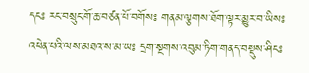དངཿ རང་བསྲུང་གོ་ཆ་བཙན་པོ་བགོསཿ གནམ་ལྕགས་ཐོག་ལྟར་མྱུར་བ་ཡིསཿ འཕེན་པའི་ལས་མཐའ་ས་མ་ཡཿ དྲག་སྔགས་འབུམ་ཏིག་གནད་བསྡུས་ཤིངཿ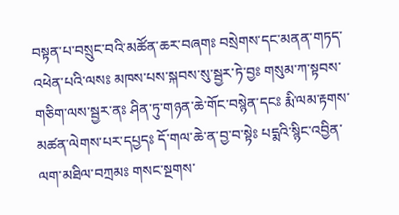བསྟན་པ་བསྲུང་བའི་མཚོན་ཆར་བཞགཿ བསྲེགས་དང་མནན་གཏད་འཕེན་པའི་ལསཿ མཁས་པས་སྐབས་སུ་སྦྱར་ཏེ་བྱཿ གསུམ་ཀ་སྟབས་གཅིག་ལས་སྦྱར་ནཿ ཤིན་ཏུ་གཉན་ཆེ་གོང་བསྙེན་དངཿ རྨི་ལམ་རྟགས་མཚན་ལེགས་པར་དཔྱདཿ དོ་གལ་ཆེ་ན་བྱ་བ་སྟེཿ པདྨའི་སྙིང་འབྱིན་ལག་མཐིལ་བཀྲམཿ གསང་སྔགས་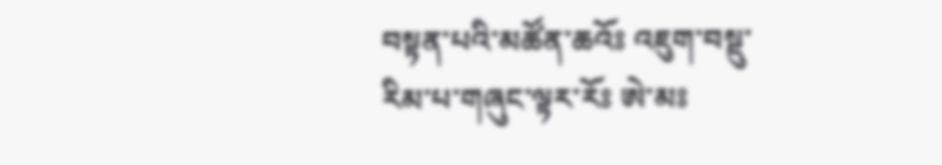བསྟན་པའི་མཚོན་ཆའོཿ འཇུག་བསྡུ་རིམ་པ་གཞུང་ལྟར་རོཿ ཨེ་མཿ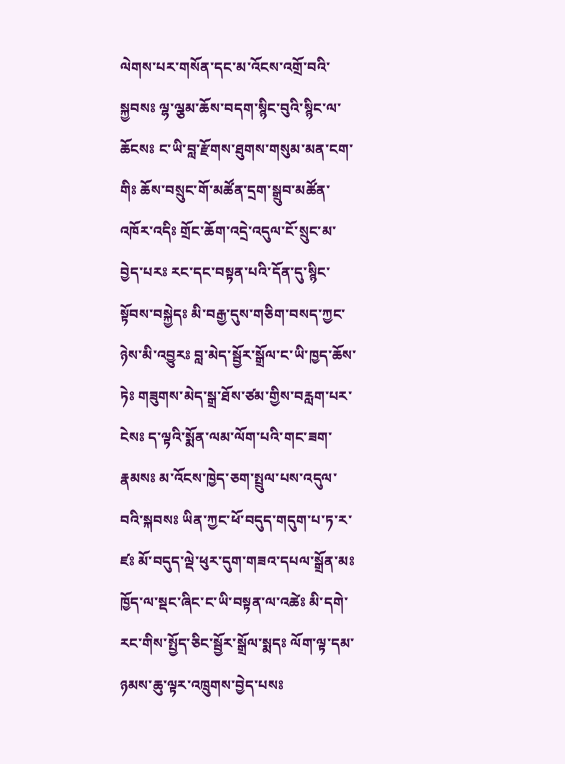ལེགས་པར་གསོན་དང་མ་འོངས་འགྲོ་བའི་སྐྱབསཿ ལྷ་ལྕམ་ཆོས་བདག་སྙིང་བུའི་སྙིང་ལ་ཆོངསཿ ང་ཡི་བླ་རྫོགས་ཐུགས་གསུམ་མན་ངག་གིཿ ཆོས་བསྲུང་གོ་མཚོན་དྲག་སྒྲུབ་མཚོན་འཁོར་འདིཿ གྲོང་ཆོག་འདྲེ་འདུལ་ངོ་སྲུང་མ་བྱེད་པརཿ རང་དང་བསྟན་པའི་དོན་དུ་སྙིང་སྟོབས་བསྐྱེདཿ མི་བརྒྱ་དུས་གཅིག་བསད་ཀྱང་ཉེས་མི་འབྱུརཿ བླ་མེད་སྦྱོར་སྒྲོལ་ང་ཡི་ཁྱད་ཆོས་ཏེཿ གཟུགས་མེད་སྒྲ་ཐོས་ཙམ་གྱིས་བརླག་པར་ངེསཿ ད་ལྟའི་སྨོན་ལམ་ལོག་པའི་གང་ཟག་རྣམསཿ མ་འོངས་ཁྱེད་ཅག་སྤྲུལ་པས་འདུལ་བའི་སྐབསཿ ཡིན་ཀྱང་ཕོ་བདུད་གདུག་པ་ཏ་ར་ཛཿ མོ་བདུད་ལྡེ་ཕུར་དུག་གཟའ་དཔལ་སྒྲོན་མཿ ཁྱོད་ལ་སྡང་ཞིང་ང་ཡི་བསྟན་ལ་འཚེཿ མི་དགེ་རང་གིས་སྤྱོད་ཅིང་སྦྱོར་སྒྲོལ་སྨདཿ ལོག་ལྟ་དམ་ཉམས་ཆུ་ལྟར་འཁྲུགས་བྱེད་པསཿ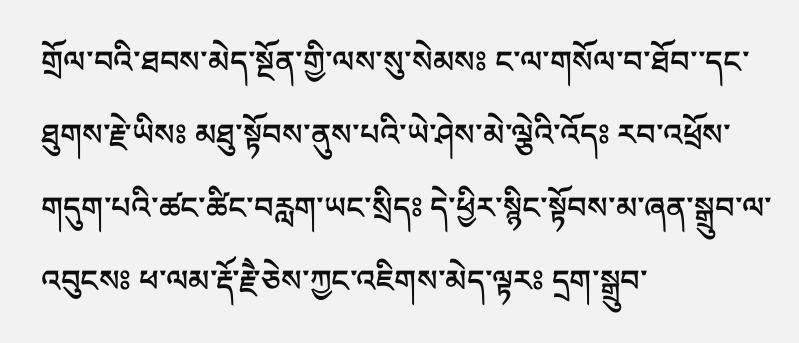གྲོལ་བའི་ཐབས་མེད་སྔོན་གྱི་ལས་སུ་སེམསཿ ང་ལ་གསོལ་བ་ཐོབ་་དང་ཐུགས་རྗེ་ཡིསཿ མཐུ་སྟོབས་ནུས་པའི་ཡེ་ཤེས་མེ་ལྕེའི་འོདཿ རབ་འཕྲོས་གདུག་པའི་ཚང་ཚིང་བརླག་ཡང་སྲིདཿ དེ་ཕྱིར་སྙིང་སྟོབས་མ་ཞན་སྒྲུབ་ལ་འབུངསཿ ཕ་ལམ་རྡོ་རྗཻ་ཅེས་ཀྱང་འཇིགས་མེད་ལྟརཿ དྲག་སྒྲུབ་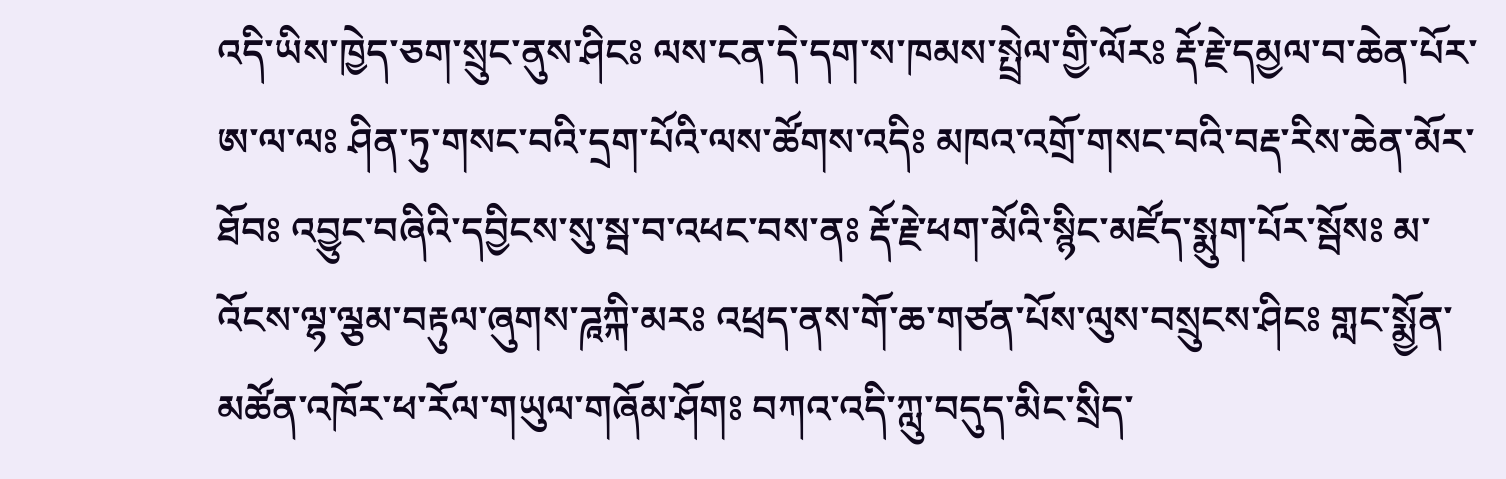འདི་ཡིས་ཁྱེད་ཅག་སྲུང་ནུས་ཤིངཿ ལས་ངན་དེ་དག་ས་ཁམས་སྤྲེལ་གྱི་ལོརཿ རྡོ་རྗེ་དམྱལ་བ་ཆེན་པོར་ཨ་ལ་ལཿ ཤིན་ཏུ་གསང་བའི་དྲག་པོའི་ལས་ཚོགས་འདིཿ མཁའ་འགྲོ་གསང་བའི་བརྡ་རིས་ཆེན་མོར་ཐོབཿ འབྱུང་བཞིའི་དབྱིངས་སུ་སྦ་བ་འཕང་བས་ནཿ རྡོ་རྗེ་ཕག་མོའི་སྙིང་མཛོད་སྨུག་པོར་སྦོསཿ མ་འོངས་ལྷ་ལྕམ་བརྟུལ་ཞུགས་ཌཱཀྐི་མརཿ འཕྲད་ནས་གོ་ཆ་གཙན་པོས་ལུས་བསྲུངས་ཤིངཿ གླང་སྨྱོན་མཚོན་འཁོར་ཕ་རོལ་གཡུལ་གཞོམ་ཤོགཿ བཀའ་འདི་ཀླུ་བདུད་མིང་སྲིད་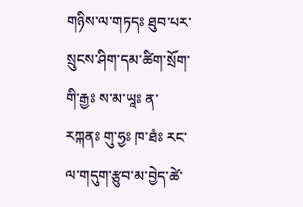གཉིས་ལ་གཏདཿ ཐུབ་པར་སྲུངས་ཤིག་དམ་ཚིག་སྲོག་གི་རྒྱཿ ས་མ་ཡཱཿ ན་རཀྐནཿ གུ་ཧྱཿ ཁ་ཐཾཿ རང་ལ་གདུག་རྩུབ་མ་བྱེད་ཚེ་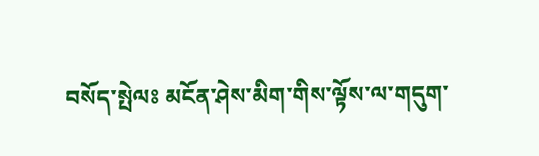བསོད་སྤེལཿ མངོན་ཤེས་མིག་གིས་ལྟོས་ལ་གདུག་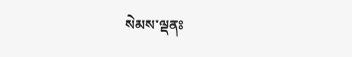སེམས་ལྡནཿ